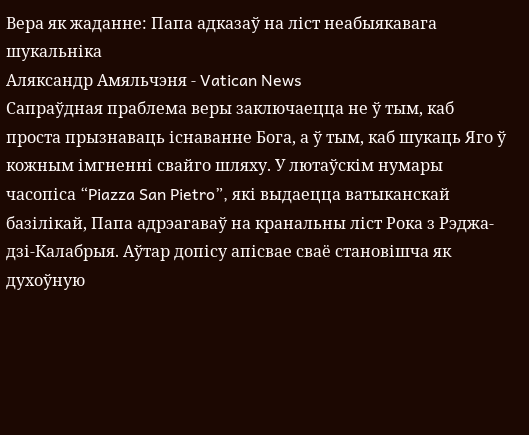Вера як жаданне: Папа адказаў на ліст неабыякавага шукальніка
Аляксандр Амяльчэня - Vatican News
Сапраўдная праблема веры заключаецца не ў тым, каб проста прызнаваць існаванне Бога, а ў тым, каб шукаць Яго ў кожным імгненні свайго шляху. У лютаўскім нумары часопіса “Piazza San Pietro”, які выдаецца ватыканскай базілікай, Папа адрэагаваў на кранальны ліст Рока з Рэджа-дзі-Калабрыя. Аўтар допісу апісвае сваё становішча як духоўную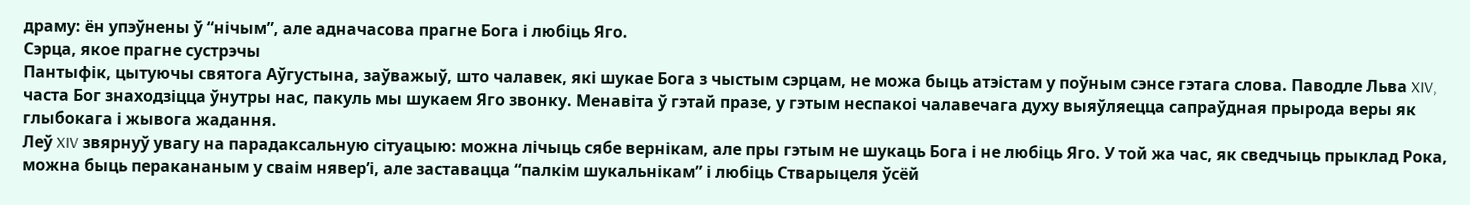драму: ён упэўнены ў “нічым”, але адначасова прагне Бога і любіць Яго.
Сэрца, якое прагне сустрэчы
Пантыфік, цытуючы святога Аўгустына, заўважыў, што чалавек, які шукае Бога з чыстым сэрцам, не можа быць атэістам у поўным сэнсе гэтага слова. Паводле Льва XIV, часта Бог знаходзіцца ўнутры нас, пакуль мы шукаем Яго звонку. Менавіта ў гэтай празе, у гэтым неспакоі чалавечага духу выяўляецца сапраўдная прырода веры як глыбокага і жывога жадання.
Леў XIV звярнуў увагу на парадаксальную сітуацыю: можна лічыць сябе вернікам, але пры гэтым не шукаць Бога і не любіць Яго. У той жа час, як сведчыць прыклад Рока, можна быць перакананым у сваім нявер’і, але заставацца “палкім шукальнікам” і любіць Стварыцеля ўсёй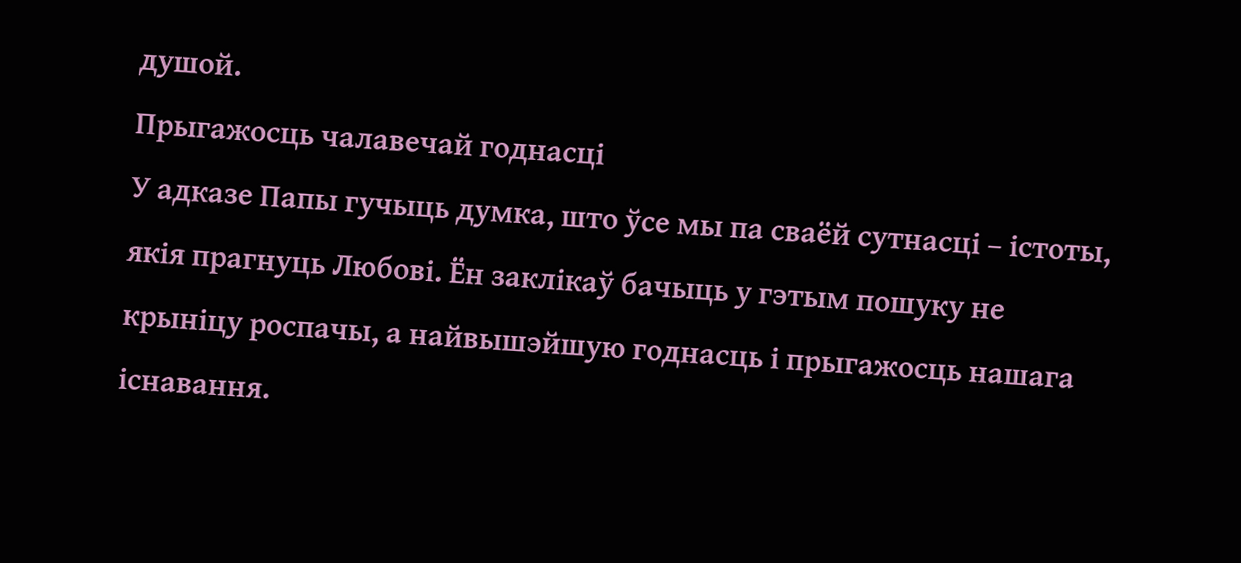душой.
Прыгажосць чалавечай годнасці
У адказе Папы гучыць думка, што ўсе мы па сваёй сутнасці – істоты, якія прагнуць Любові. Ён заклікаў бачыць у гэтым пошуку не крыніцу роспачы, а найвышэйшую годнасць і прыгажосць нашага існавання.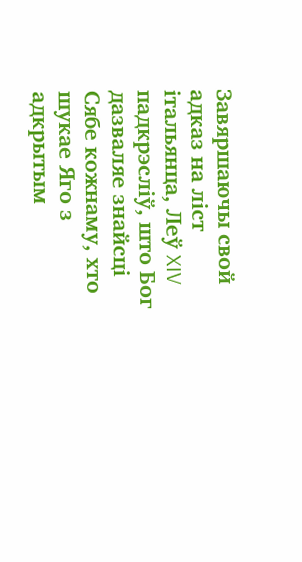Завяршаючы свой адказ на ліст італьянца, Леў XIV падкрэсліў, што Бог дазваляе знайсці Сябе кожнаму, хто шукае Яго з адкрытым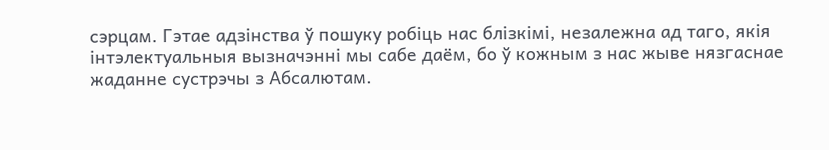сэрцам. Гэтае адзінства ў пошуку робіць нас блізкімі, незалежна ад таго, якія інтэлектуальныя вызначэнні мы сабе даём, бо ў кожным з нас жыве нязгаснае жаданне сустрэчы з Абсалютам.